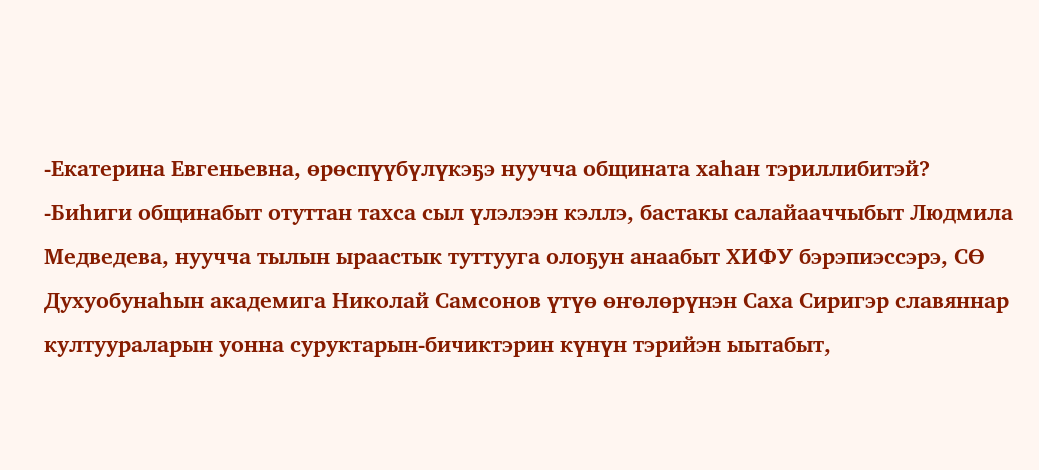-Екатерина Евгеньевна, өрөспүүбүлүкэҕэ нуучча общината хаһан тэриллибитэй?
-Биһиги общинабыт отуттан тахса сыл үлэлээн кэллэ, бастакы салайааччыбыт Людмила Медведева, нуучча тылын ыраастык туттууга олоҕун анаабыт ХИФУ бэрэпиэссэрэ, СӨ Духуобунаһын академига Николай Самсонов үтүө өҥөлөрүнэн Саха Сиригэр славяннар култуураларын уонна суруктарын-бичиктэрин күнүн тэрийэн ыытабыт,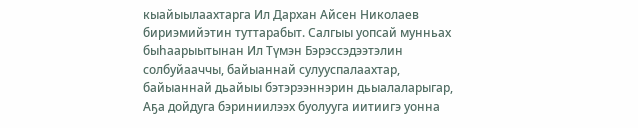кыайыылаахтарга Ил Дархан Айсен Николаев бириэмийэтин туттарабыт. Салгыы уопсай мунньах быһаарыытынан Ил Түмэн Бэрэссэдээтэлин солбуйааччы, байыаннай сулууспалаахтар, байыаннай дьайыы бэтэрээннэрин дьыалаларыгар, Аҕа дойдуга бэриниилээх буолууга иитиигэ уонна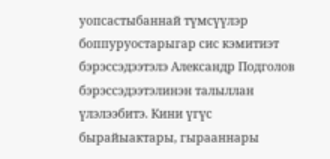уопсастыбаннай түмсүүлэр боппуруостарыгар сис кэмитиэт бэрэссэдээтэлэ Александр Подголов бэрэссэдээтэлинэн талыллан үлэлээбитэ. Кини үгүс бырайыактары, гырааннары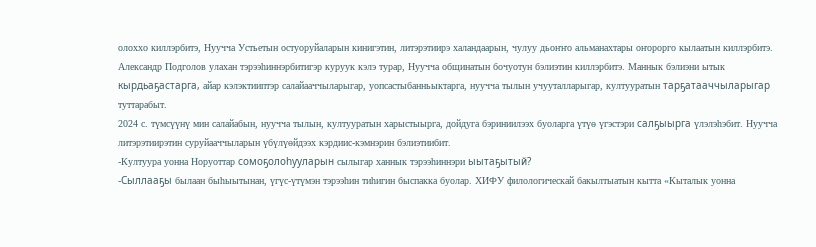олоххо киллэрбитэ, Нуучча Устьетын остуоруйаларын кинигэтин, литэрэтиирэ халандаарын, чулуу дьоҥҥо альманахтары оҥорорго кылаатын киллэрбитэ.
Александр Подголов улахан тэрээһиннэрбитигэр куруук кэлэ турар, Нуучча общинатын бочуотун бэлиэтин киллэрбитэ. Маннык бэлиэни ытык кырдьаҕастарга, айар кэлэктииптэр салайааччыларыгар, уопсастыбанньыктарга, нуучча тылын учууталларыгар, култууратын тарҕатааччыларыгар туттарабыт.
2024 с. түмсүүнү мин салайабын, нуучча тылын, култууратын харыстыырга, дойдуга бэриниилээх буоларга үтүө үгэстэри салҕыырга үлэлэһэбит. Нуучча литэрэтиирэтин суруйааччыларын үбүлүөйдээх кэрдиис-кэмнэрин бэлиэтиибит.
-Култуура уонна Норуоттар сомоҕолоһууларын сылыгар ханнык тэрээһиннэри ыытаҕытый?
-Сыллааҕы былаан быһыытынан, үгүс-үтүмэн тэрээһин тиһигин быспакка буолар. ХИФУ филологическай бакылтыатын кытта «Кыталык уонна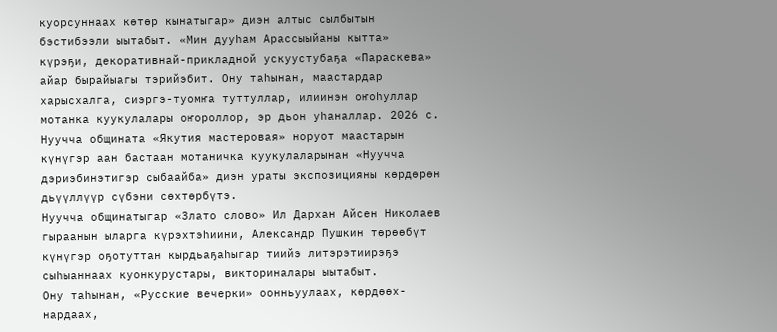куорсуннаах көтөр кынатыгар» диэн алтыс сылбытын бэстибээли ыытабыт. «Мин дууһам Арассыыйаны кытта» күрэҕи, декоративнай-прикладной ускуустубаҕа «Параскева» айар бырайыагы тэрийэбит. Ону таһынан, маастардар харысхалга, сиэргэ-туомҥа туттуллар, илиинэн оҥоһуллар мотанка куукулалары оҥороллор, эр дьон уһаналлар. 2026 с. Нуучча общината «Якутия мастеровая» норуот маастарын күнүгэр аан бастаан мотаничка куукулаларынан «Нуучча дэриэбинэтигэр сыбаайба» диэн ураты экспозицияны көрдөрөн дьүүллүүр сүбэни сөхтөрбүтэ.
Нуучча общинатыгар «Злато слово» Ил Дархан Айсен Николаев гыраанын ыларга күрэхтэһиини, Александр Пушкин төрөөбүт күнүгэр оҕотуттан кырдьаҕаһыгар тиийэ литэрэтиирэҕэ сыһыаннаах куонкурустары, викториналары ыытабыт.
Ону таһынан, «Русские вечерки» оонньуулаах, көрдөөх-нардаах,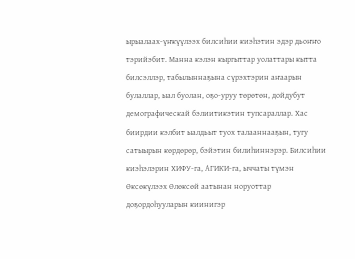ырыалаах-үҥкүүлээх билсиһии киэһэтин эдэр дьоҥҥо тэрийэбит. Манна кэлэн кыргыттар уолаттары кытта билсэллэр, табылыннаҕына сүрэхтэрин аҥаарын булаллар, ыал буолан, оҕо-уруу төрөтөн, дойдубут демографическай бэлиитикэтин тупсараллар. Хас биирдии кэлбит ыалдьыт туох талааннааҕын, тугу сатыырын көрдөрөр, бэйэтин билиһиннэрэр. Билсиһии киэһэлэрин ХИФУ-га, АГИКИ-га, ыччаты түмэн Өксөкүлээх Өлөксөй аатынан норуоттар доҕордоһууларын киинигэр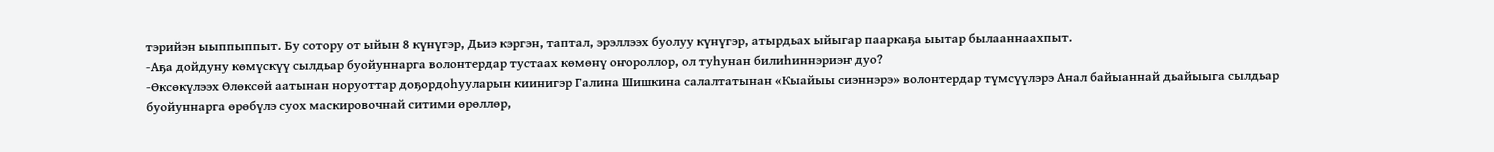тэрийэн ыыппыппыт. Бу сотору от ыйын 8 күнүгэр, Дьиэ кэргэн, таптал, эрэллээх буолуу күнүгэр, атырдьах ыйыгар пааркаҕа ыытар былааннаахпыт.
-Аҕа дойдуну көмүскүү сылдьар буойуннарга волонтердар тустаах көмөнү оҥороллор, ол туһунан билиһиннэриэҥ дуо?
-Өксөкүлээх Өлөксөй аатынан норуоттар доҕордоһууларын киинигэр Галина Шишкина салалтатынан «Кыайыы сиэннэрэ» волонтердар түмсүүлэрэ Анал байыаннай дьайыыга сылдьар буойуннарга өрөбүлэ суох маскировочнай ситими өрөллөр,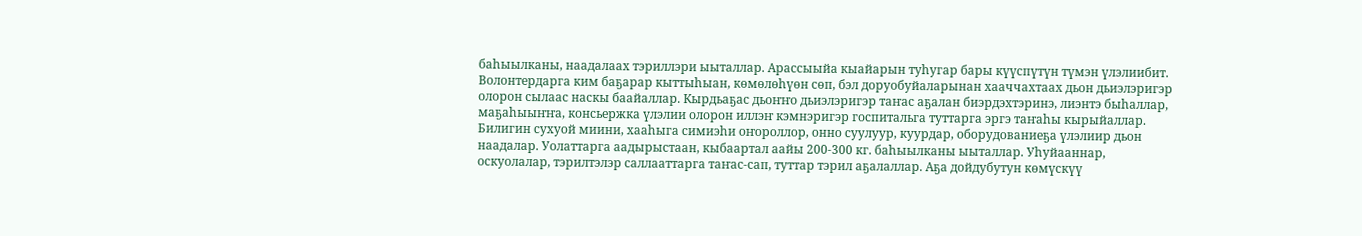баһыылканы, наадалаах тэриллэри ыыталлар. Арассыыйа кыайарын туһугар бары күүспүтүн түмэн үлэлиибит. Волонтердарга ким баҕарар кыттыһыан, көмөлөһүөн сөп, бэл доруобуйаларынан хааччахтаах дьон дьиэлэригэр олорон сылаас наскы баайаллар. Кырдьаҕас дьоҥҥо дьиэлэригэр таҥас аҕалан биэрдэхтэринэ, лиэнтэ быһаллар, маҕаһыыҥҥа, консьержка үлэлии олорон иллэҥ кэмнэригэр госпитальга туттарга эргэ таҥаһы кырыйаллар. Билигин сухуой миини, хааһыга симиэһи оҥороллор, онно суулуур, куурдар, оборудованиеҕа үлэлиир дьон наадалар. Уолаттарга аадырыстаан, кыбаартал аайы 200-300 кг. баһыылканы ыыталлар. Уһуйааннар, оскуолалар, тэрилтэлэр саллааттарга таҥас-сап, туттар тэрил аҕалаллар. Аҕа дойдубутун көмүскүү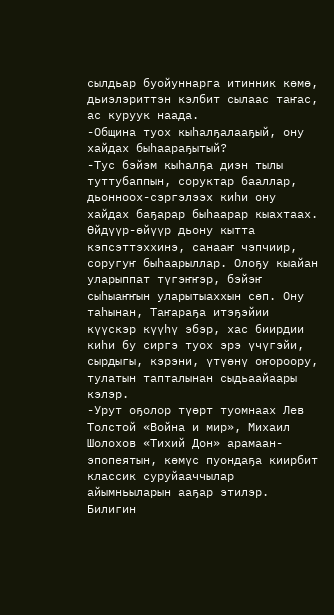сылдьар буойуннарга итинник көмө, дьиэлэриттэн кэлбит сылаас таҥас, ас куруук наада.
-Община туох кыһалҕалааҕый, ону хайдах быһаараҕытый?
-Тус бэйэм кыһалҕа диэн тылы туттубаппын, соруктар бааллар, дьонноох-сэргэлээх киһи ону хайдах баҕарар быһаарар кыахтаах. Өйдүүр-өйүүр дьону кытта кэпсэттэххинэ, санааҥ чэпчиир, соругуҥ быһаарыллар. Олоҕу кыайан уларыппат түгэҥҥэр, бэйэҥ сыһыаҥҥын уларытыаххын сөп. Ону таһынан, Таҥараҕа итэҕэйии күүскэр күүһү эбэр, хас биирдии киһи бу сиргэ туох эрэ үчүгэйи, сырдыгы, кэрэни, үтүөнү оҥороору, тулатын тапталынан сыдьаайаары кэлэр.
-Урут оҕолор түөрт туомнаах Лев Толстой «Война и мир», Михаил Шолохов «Тихий Дон» арамаан-эпопеятын, көмүс пуондаҕа киирбит классик суруйааччылар айымньыларын ааҕар этилэр. Билигин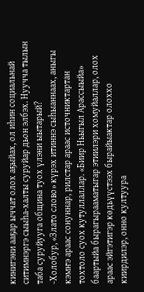кинигэни ааҕар ыччат олох аҕыйах, ол иһин социальнай ситимнэргэ сыыһа-халты суруйар дьон элбэх. Нуучча тылын таба суруйууга община туох үлэни ыытарый?
-Холобур, «Злато слово» күрэх итиннэ сыһыаннаах, аныгы кэмҥэ араас сонуннар, рилстар араас источниктартан тохтоло суох кутуллаллар. «Биир Ньыгыл Арассыыйа» баартыйа бырагырааматыгар этиилэри хомуйаллар, олох араас эйгэтигэр көдьүүстээх бырайыактар олоххо киирдилэр, онно култуура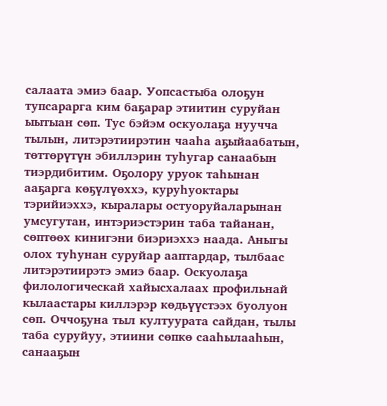салаата эмиэ баар. Уопсастыба олоҕун тупсарарга ким баҕарар этиитин суруйан ыытыан сөп. Тус бэйэм оскуолаҕа нуучча тылын, литэрэтиирэтин чааһа аҕыйаабатын, төттөрүтүн эбиллэрин туһугар санаабын тиэрдибитим. Оҕолору уруок таһынан ааҕарга көҕүлүөххэ, куруһуоктары тэрийиэххэ, кыралары остуоруйаларынан умсугутан, интэриэстэрин таба тайанан, сөптөөх кинигэни биэриэххэ наада. Аныгы олох туһунан суруйар ааптардар, тылбаас литэрэтиирэтэ эмиэ баар. Оскуолаҕа филологическай хайысхалаах профильнай кылаастары киллэрэр көдьүүстээх буолуон сөп. Оччоҕуна тыл култуурата сайдан, тылы таба суруйуу, этиини сөпкө сааһылааһын, санааҕын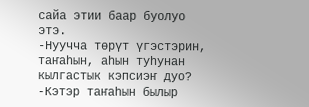сайа этии баар буолуо этэ.
-Нуучча төрүт үгэстэрин, таҥаһын, аһын туһунан кылгастык кэпсиэҥ дуо?
-Кэтэр таҥаһын былыр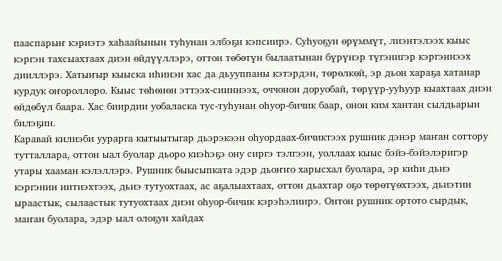пааспарыҥ кэриэтэ хаһаайынын туһунан элбэҕи кэпсиирэ. Суһуоҕун өрүммүт, лиэнтэлээх кыыс кэргэн тахсыахтаах диэн өйдүүллэрэ, оттон төбөтүн былаатынан бүрүнэр түгэнигэр кэргэннээх дииллэрэ. Хатыҥыр кыыска иһинэн хас да дьууппаны кэтэрдэн, төрөлкөй, эр дьон хараҕа хатанар курдук оҥороллоро. Кыыс төһөнөн эттээх-сииннээх, оччонон доруобай, төрүүр-ууһуур кыахтаах диэн өйдөбүл баара. Хас биирдии уобаласка тус-туһунан оһуор-бичик баар, онон ким хантан сылдьарын билэҕин.
Каравай килиэби уурарга кытыытыгар дьэрэкээн оһуордаах-бичиктээх рушник дэнэр маҥан соттору тутталлара, оттон ыал буолар дьоро киэһэҕэ ону сиргэ тэлгээн, уоллаах кыыс бэйэ-бэйэлэригэр утары хааман кэлэллэрэ. Рушник быысыпката эдэр дьоҥҥо харысхал буолара, эр киһи дьиэ кэргэнин иитиэхтээх, дьиэ тутуохтаах, ас аҕалыахтаах, оттон дьахтар оҕо төрөтүөхтээх, дьиэтин ыраастык, сылаастык тутуохтаах диэн оһуор-бичик кэрэһэлиирэ. Онтон рушник ортото сырдык, маҥан буолара, эдэр ыал олоҕун хайдах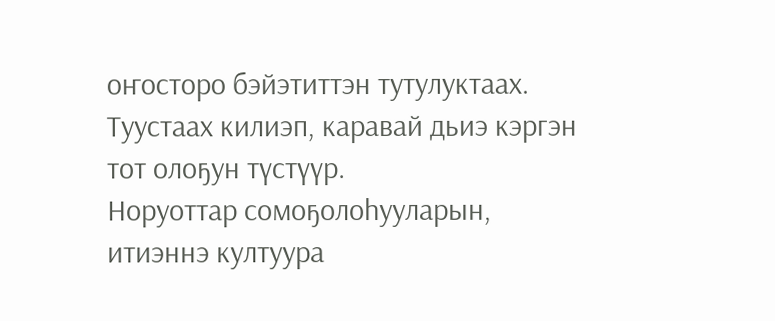оҥосторо бэйэтиттэн тутулуктаах. Туустаах килиэп, каравай дьиэ кэргэн тот олоҕун түстүүр.
Норуоттар сомоҕолоһууларын, итиэннэ култуура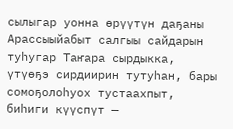сылыгар уонна өрүүтүн даҕаны Арассыыйабыт салгыы сайдарын туһугар Таҥара сырдыкка, үтүөҕэ сирдиирин тутуһан, бары сомоҕолоһуох тустаахпыт, биһиги күүспүт —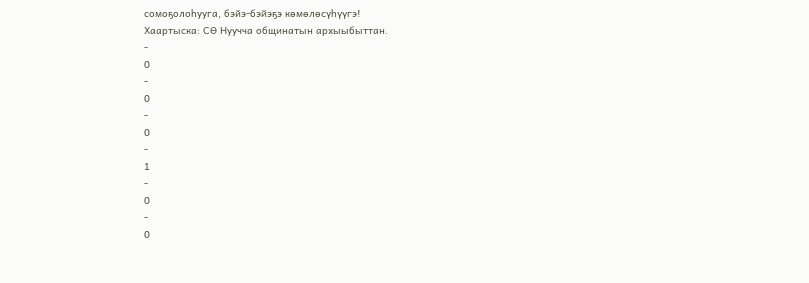сомоҕолоһууга, бэйэ-бэйэҕэ көмөлөсүһүүгэ!
Хаартыска: СӨ Нуучча общинатын архыыбыттан.
-
0
-
0
-
0
-
1
-
0
-
0